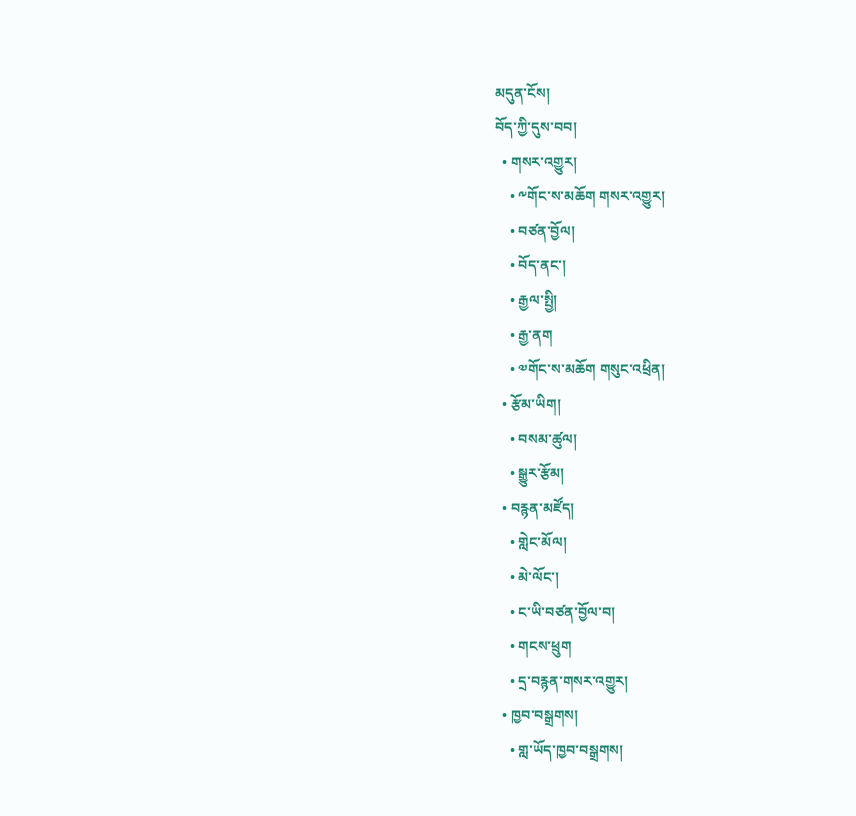མདུན་ངོས།
བོད་ཀྱི་དུས་བབ།
  • གསར་འགྱུར།
    • ༸གོང་ས་མཆོག གསར་འགྱུར།
    • བཙན་བྱོལ།
    • བོད་ནང་།
    • རྒྱལ་སྤྱི།
    • རྒྱ་ནག
    • ༧གོང་ས་མཆོག གསུང་འཕྲིན།
  • རྩོམ་ཡིག།
    • བསམ་ཚུལ།
    • སྒྱུར་རྩོམ།
  • བརྙན་མཛོད།
    • གླེང་མོལ།
    • མེ་ལོང་།
    • ང་ཡི་བཙན་བྱོལ་བ།
    • གངས་ཕྲུག
    • དྲ་བརྙན་གསར་འགྱུར།
  • ཁྱབ་བསྒྲགས།
    • གླ་ཡོད་ཁྱབ་བསྒྲགས།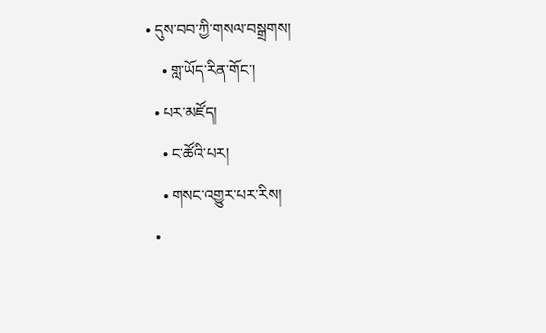• དུས་བབ་ཀྱི་གསལ་བསྒྲགས།
    • གླ་ཡོད་རིན་གོང་།
  • པར་མཛོད།
    • ང་ཚོའི་པར།
    • གསང་འགྱུར་པར་རིས།
  •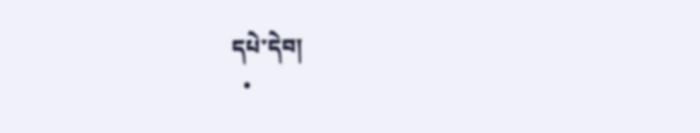དཔེ་དེབ།
  •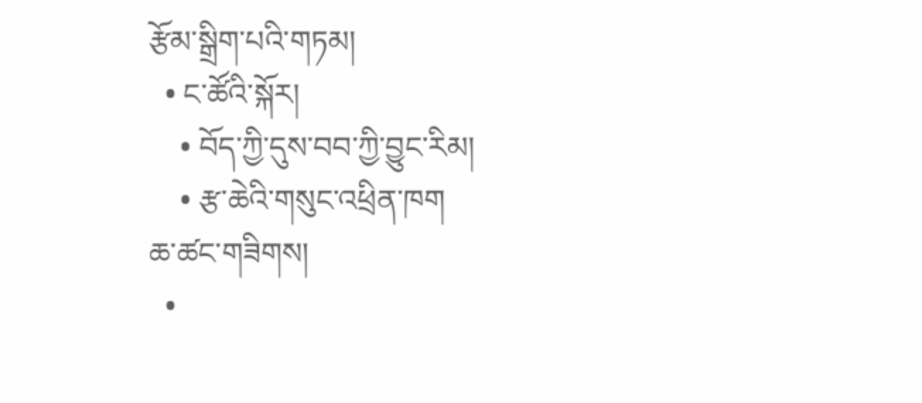རྩོམ་སྒྲིག་པའི་གཏམ།
  • ང་ཚོའི་སྐོར།
    • བོད་ཀྱི་དུས་བབ་ཀྱི་བྱུང་རིམ།
    • རྩ་ཆེའི་གསུང་འཕྲིན་ཁག
ཆ་ཚང་གཟིགས།
  •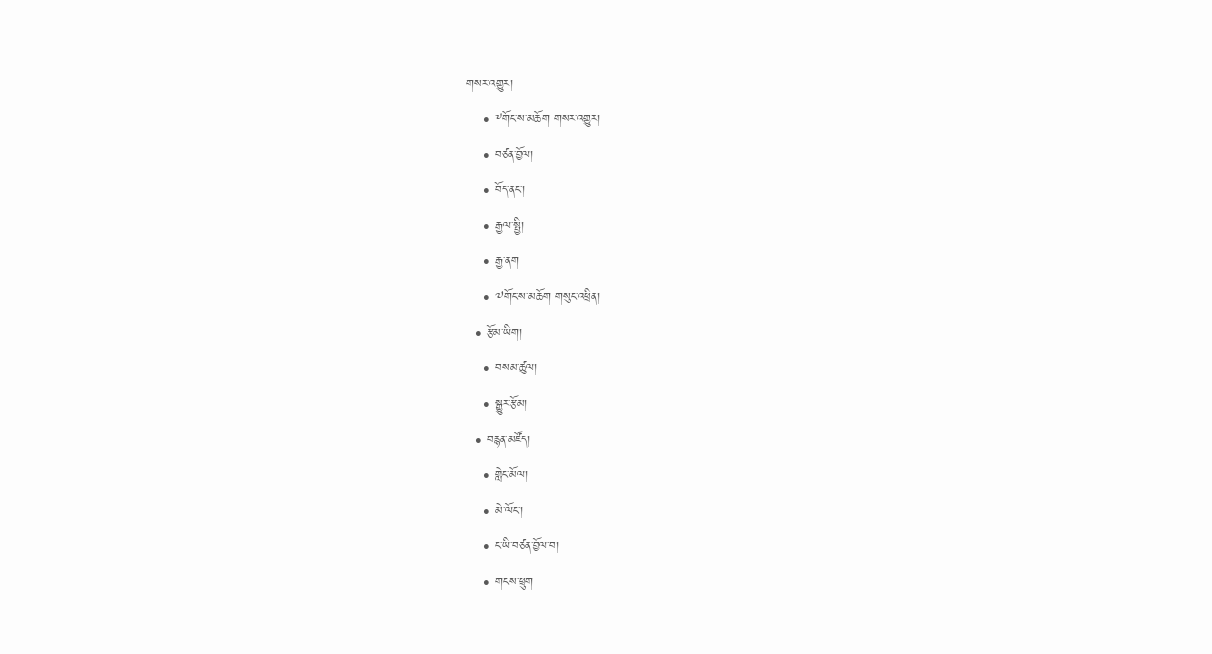གསར་འགྱུར།
    • ༸གོང་ས་མཆོག གསར་འགྱུར།
    • བཙན་བྱོལ།
    • བོད་ནང་།
    • རྒྱལ་སྤྱི།
    • རྒྱ་ནག
    • ༧གོང་ས་མཆོག གསུང་འཕྲིན།
  • རྩོམ་ཡིག།
    • བསམ་ཚུལ།
    • སྒྱུར་རྩོམ།
  • བརྙན་མཛོད།
    • གླེང་མོལ།
    • མེ་ལོང་།
    • ང་ཡི་བཙན་བྱོལ་བ།
    • གངས་ཕྲུག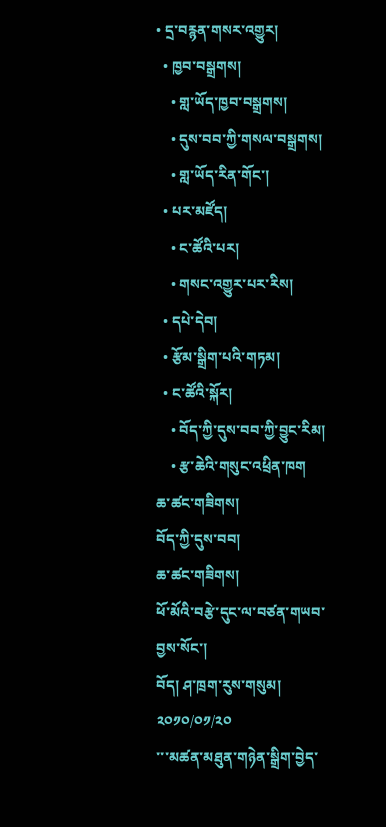• དྲ་བརྙན་གསར་འགྱུར།
  • ཁྱབ་བསྒྲགས།
    • གླ་ཡོད་ཁྱབ་བསྒྲགས།
    • དུས་བབ་ཀྱི་གསལ་བསྒྲགས།
    • གླ་ཡོད་རིན་གོང་།
  • པར་མཛོད།
    • ང་ཚོའི་པར།
    • གསང་འགྱུར་པར་རིས།
  • དཔེ་དེབ།
  • རྩོམ་སྒྲིག་པའི་གཏམ།
  • ང་ཚོའི་སྐོར།
    • བོད་ཀྱི་དུས་བབ་ཀྱི་བྱུང་རིམ།
    • རྩ་ཆེའི་གསུང་འཕྲིན་ཁག
ཆ་ཚང་གཟིགས།
བོད་ཀྱི་དུས་བབ།
ཆ་ཚང་གཟིགས།
ཕོ་མོའི་བརྩེ་དུང་ལ་བཙན་གཡབ་བྱས་སོང་།
བོད། ཤ་ཁྲག་རུས་གསུམ།
༢༠༡༠/༠༡/༢༠
་་་མཚན་མཐུན་གཉེན་སྒྲིག་བྱེད་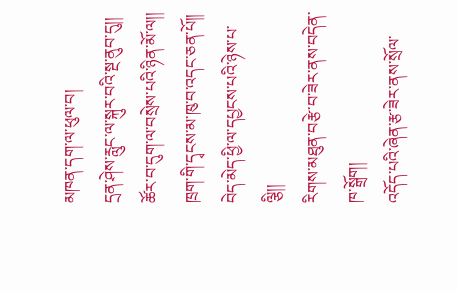མཁན་དག་ལ་ཕུལ་བ།
དྲན་ཤེས་རླུང་ལ་སྐུར་བའི་སྔ་ནུབ་དུ།།
ཚོར་བ་དུག་ལ་བསྲེས་པའི་ཉིན་མོ་ལ།།
ཁྲག་གི་དྭངས་མ་ཁུ་བ་འདང་ཅན་པོ།།
བེད་མེད་ཕྱི་ལ་དཔྱངས་པའི་ཉེས་པ་ལྕི།།
རིགས་མཐུན་བརྩེ་བ་ཟེར་ནས་བདེན་ཁ་སྒྲོག།
འདོད་པའི་ཞེན་རྩ་ཟེར་ནས་སྲོལ་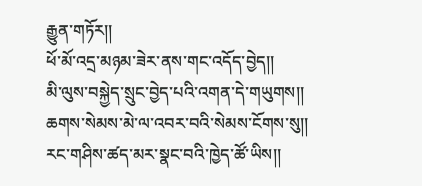རྒྱུན་གཏོར།།
ཕོ་མོ་འདྲ་མཉམ་ཟེར་ནས་གང་འདོད་བྱེད།།
མི་ལུས་བསྐྱེད་སྲུང་བྱེད་པའི་འགན་དེ་གཡུགས།།
ཆགས་སེམས་མེ་ལ་འབར་བའི་སེམས་ངོགས་སུ།།
རང་གཤིས་ཚད་མར་སྣང་བའི་ཁྱེད་ཚོ་ཡིས།།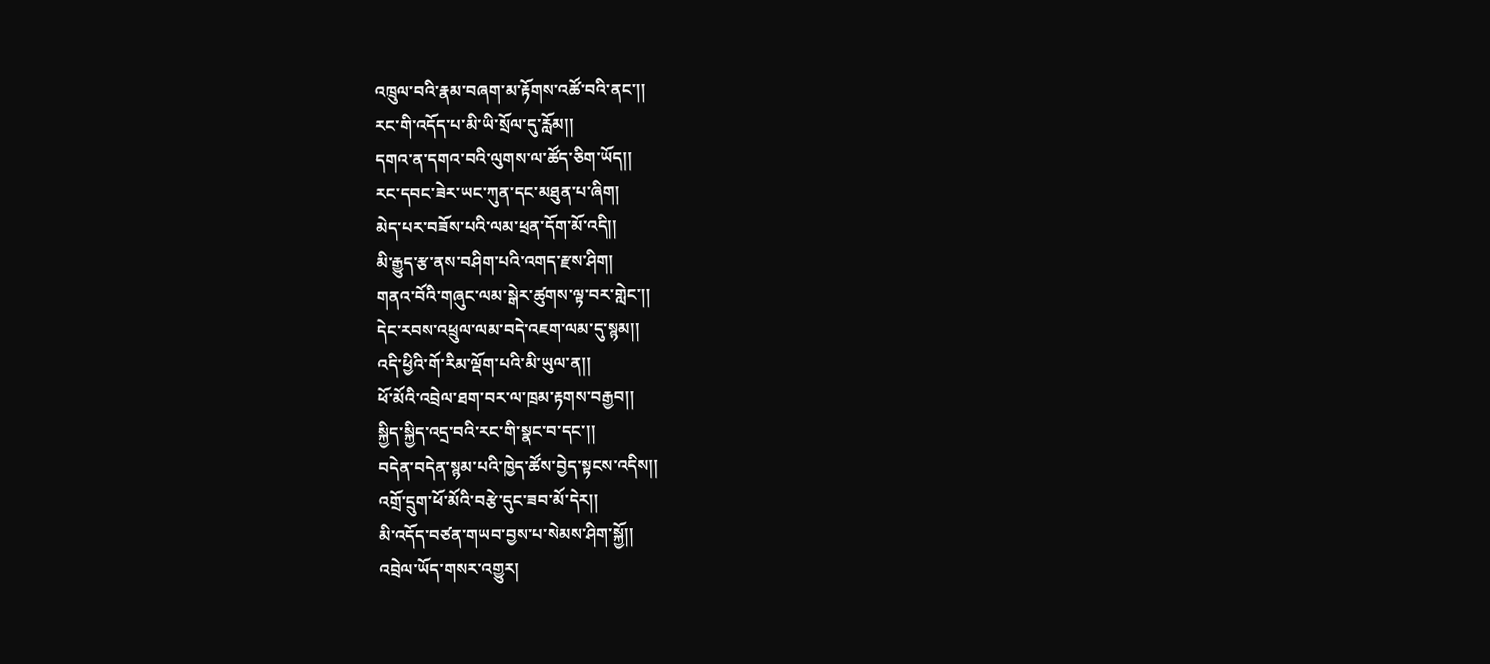འཁྲུལ་བའི་རྣམ་བཞག་མ་རྟོགས་འཚོ་བའི་ནང་།།
རང་གི་འདོད་པ་མི་ཡི་སྲོལ་དུ་རློམ།།
དགའ་ན་དགའ་བའི་ལུགས་ལ་ཚོད་ཅིག་ཡོད།།
རང་དབང་ཟེར་ཡང་ཀུན་དང་མཐུན་པ་ཞིག།
མེད་པར་བཟོས་པའི་ལམ་ཕྲན་དོག་མོ་འདི།།
མི་རྒྱུད་རྩ་ནས་བཤིག་པའི་འགད་རྫས་ཤིག།
གནའ་བོའི་གཞུང་ལམ་སྒེར་ཚུགས་ལྟ་བར་གླེང་།།
དེང་རབས་འཕྲུལ་ལམ་བདེ་འཇག་ལམ་དུ་སྙམ།།
འདི་ཕྱིའི་གོ་རིམ་ལྡོག་པའི་མི་ཡུལ་ན།།
ཕོ་མོའི་འབྲེལ་ཐག་བར་ལ་ཁྲམ་རྟགས་བརྒྱབ།།
སྐྱིད་སྐྱིད་འདྲ་བའི་རང་གི་སྣང་བ་དང་།།
བདེན་བདེན་སྙམ་པའི་ཁྱེད་ཚོས་བྱེད་སྟངས་འདིས།།
འགྲོ་དྲུག་ཕོ་མོའི་བརྩེ་དུང་ཟབ་མོ་དེར།།
མི་འདོད་བཙན་གཡབ་བྱས་པ་སེམས་ཤིག་སྐྱོ།།
འབྲེལ་ཡོད་གསར་འགྱུར།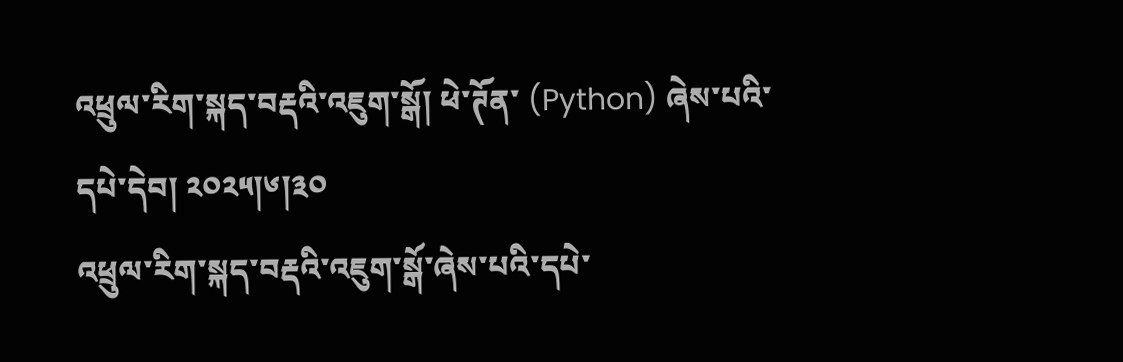འཕྲུལ་རིག་སྐད་བརྡའི་འཇུག་སྒོ། ཕེ་ཊོན་ (Python) ཞེས་པའི་དཔེ་དེབ། ༢༠༢༥།༦།༣༠
འཕྲུལ་རིག་སྐད་བརྡའི་འཇུག་སྒོ་ཞེས་པའི་དཔེ་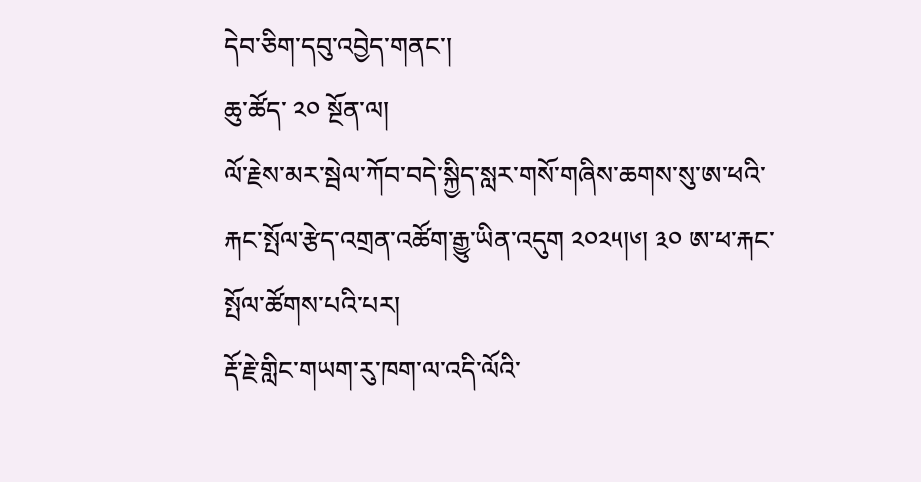དེབ་ཅིག་དབུ་འབྱེད་གནང་།
ཆུ་ཚོད་ ༢༠ སྔོན་ལ།
ལོ་རྗེས་མར་སྦེལ་ཀོབ་བདེ་སྐྱིད་སླར་གསོ་གཞིས་ཆགས་སུ་ཨ་ཕའི་རྐང་སྤོལ་རྩེད་འགྲན་འཚོག་རྒྱུ་ཡིན་འདུག ༢༠༢༥།༦། ༣༠ ཨ་ཕ་རྐང་སྤོལ་ཚོགས་པའི་པར།
རྡོ་རྗེ་གླིང་གཡག་རུ་ཁག་ལ་འདི་ལོའི་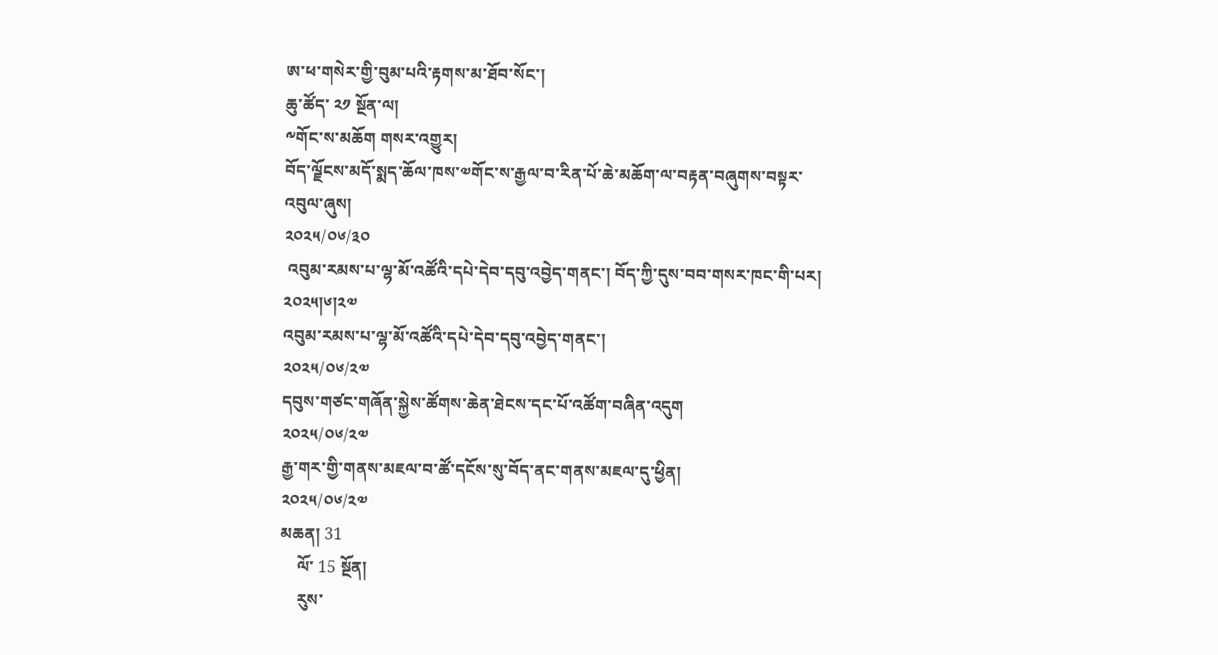ཨ་ཕ་གསེར་གྱི་བུམ་པའི་རྟགས་མ་ཐོབ་སོང་།
ཆུ་ཚོད་ ༢༡ སྔོན་ལ།
༸གོང་ས་མཆོག གསར་འགྱུར།
བོད་ལྗོངས་མདོ་སྨད་ཆོལ་ཁས་༧གོང་ས་རྒྱལ་བ་རིན་པོ་ཆེ་མཆོག་ལ་བརྟན་བཞུགས་བསྟར་འབུལ་ཞུས།
༢༠༢༥/༠༦/༣༠
 འབུམ་རམས་པ་ལྷ་མོ་འཚོའི་དཔེ་དེབ་དབུ་འབྱེད་གནང་། བོད་ཀྱི་དུས་བབ་གསར་ཁང་གི་པར། ༢༠༢༥།༦།༢༧
འབུམ་རམས་པ་ལྷ་མོ་འཚོའི་དཔེ་དེབ་དབུ་འབྱེད་གནང་།
༢༠༢༥/༠༦/༢༧
དབུས་གཙང་གཞོན་སྐྱེས་ཚོགས་ཆེན་ཐེངས་དང་པོ་འཚོག་བཞིན་འདུག
༢༠༢༥/༠༦/༢༧
རྒྱ་གར་གྱི་གནས་མཇལ་བ་ཚོ་དངོས་སུ་བོད་ནང་གནས་མཇལ་དུ་ཕྱིན།
༢༠༢༥/༠༦/༢༧
མཆན། 31
    ལོ་ 15 སྔོན།
    རུས་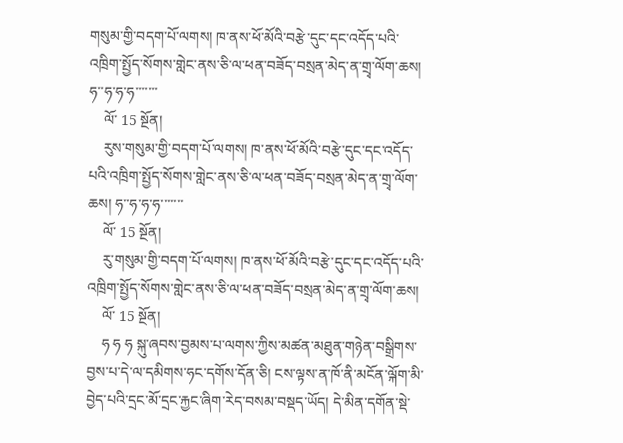གསུམ་གྱི་བདག་པོ་ལགས། ཁ་ནས་ཕོ་མོའི་བརྩེ་དུང་དང་འདོད་པའི་འཁྲིག་སྤྱོད་སོགས་གླེང་ནས་ཅི་ལ་ཕན་བཟོད་བསྲན་མེད་ན་གྲྭ་ལོག་ཆས། ཧ་་ཧ་ཧ་ཧ་་་་་་་
    ལོ་ 15 སྔོན།
    རུས་གསུམ་གྱི་བདག་པོ་ལགས། ཁ་ནས་ཕོ་མོའི་བརྩེ་དུང་དང་འདོད་པའི་འཁྲིག་སྤྱོད་སོགས་གླེང་ནས་ཅི་ལ་ཕན་བཟོད་བསྲན་མེད་ན་གྲྭ་ལོག་ཆས། ཧ་་ཧ་ཧ་ཧ་་་་་་་
    ལོ་ 15 སྔོན།
    རུ་གསུམ་གྱི་བདག་པོ་ལགས། ཁ་ནས་ཕོ་མོའི་བརྩེ་དུང་དང་འདོད་པའི་འཁྲིག་སྤྱོད་སོགས་གླེང་ནས་ཅི་ལ་ཕན་བཟོད་བསྲན་མེད་ན་གྲྭ་ལོག་ཆས།
    ལོ་ 15 སྔོན།
    ཧ ཧ ཧ སྐུ་ཞབས་བྱམས་པ་ལགས་ཀྱིས་མཚན་མཐུན་གཉེན་བསྒྲིགས་བྱས་པ་དེ་ལ་དམིགས་ཧང་དགོས་དོན་ཅི། ངས་ལྟས་ན་ཁོ་ནི་མངོན་ལྐོག་མི་བྱེད་པའི་དྲང་མོ་དྲང་རྐྱང་ཞིག་རེད་བསམ་བསྡད་ཡོད། དེ་མིན་དགོན་སྡེ་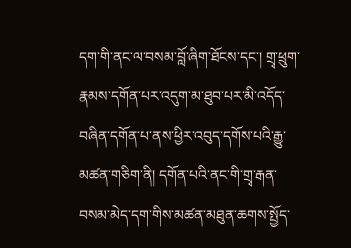དག་གི་ནང་ལ་བསམ་བློ་ཞིག་ཐོངས་དང་། གྲྭ་ཕྲུག་རྣམས་དགོན་པར་འདུག་མ་ཐུབ་པར་མི་འདོད་བཞིན་དགོན་པ་ནས་ཕྱིར་འབུད་དགོས་པའི་རྒྱུ་མཚན་གཅིག་ནི། དགོན་པའི་ནང་གི་གྲྭ་རྒན་བསམ་མེད་དག་གིས་མཚན་མཐུན་ཆགས་སྤྱོད་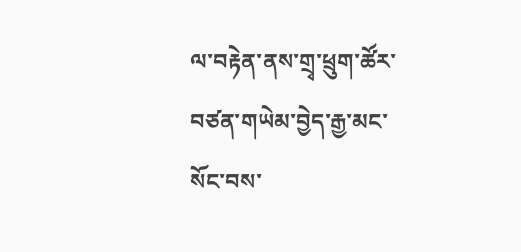ལ་བརྟེན་ནས་གྲྭ་ཕྲུག་ཚོར་བཙན་གཡེམ་བྱེད་རྒྱ་མང་སོང་བས་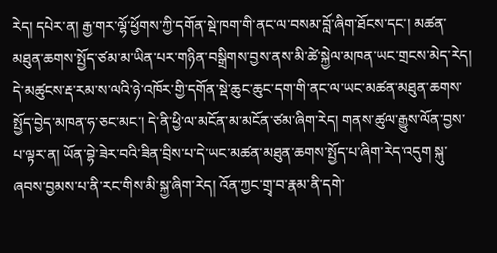རེད། དཔེར་ན། རྒྱ་གར་ལྷོ་ཕྱོགས་ཀྱི་དགོན་སྡེ་ཁག་གི་ནང་ལ་བསམ་བློ་ཞིག་ཐོངས་དང་། མཚན་མཐུན་ཆགས་སྤྱོད་ཙམ་མ་ཡིན་པར་གཉིན་བསྒྲིགས་བྱས་ནས་མི་ཚེ་སྐྱེལ་མཁན་ཡང་གྲངས་མེད་རེད། དེ་མཚུངས་རྡ་རམ་ས་ལའི་ཉེ་འཁོར་གྱི་དགོན་སྡེ་ཆུང་ཆུང་དག་གི་ནང་ལ་ཡང་མཚན་མཐུན་ཆགས་སྤྱོད་བྱེད་མཁན་ཧ་ཅང་མང་། དེ་ནི་ཕྱི་ལ་མངོན་མ་མངོན་ཙམ་ཞིག་རེད། གནས་ཚུལ་རྒྱུས་ལོན་བྱས་པ་ལྟར་ན། ཡོན་བྷེ་ཟེར་བའི་ཟིན་བྲིས་པ་དེ་ཡང་མཚན་མཐུན་ཆགས་སྤྱོད་པ་ཞིག་རེད་འདུག སྐུ་ཞབས་བྱམས་པ་ནི་རང་གིས་མི་སྐྱ་ཞིག་རེད། འོན་ཀྱང་གྲྭ་བ་རྣམ་ནི་དགེ་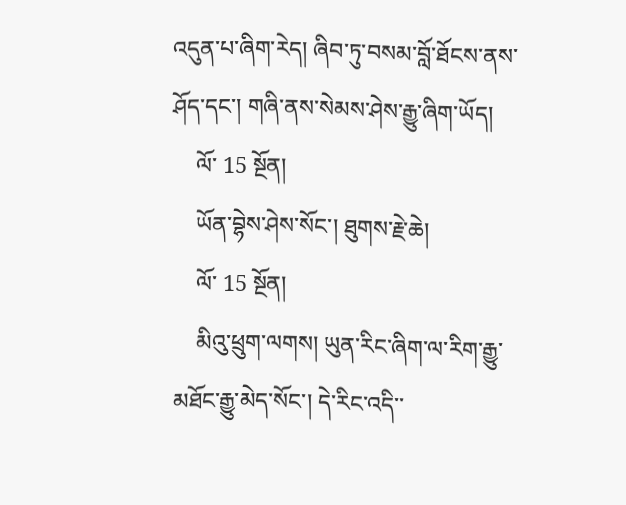འདུན་པ་ཞིག་རེད། ཞིབ་ཏུ་བསམ་བློ་ཐོངས་ནས་ཤོད་དང་། གཞི་ནས་སེམས་ཤེས་རྒྱུ་ཞིག་ཡོད།
    ལོ་ 15 སྔོན།
    ཡོན་བྷེས་ཤེས་སོང་། ཐུགས་རྗེ་ཆེ།
    ལོ་ 15 སྔོན།
    མིའུ་ཕྲུག་ལགས། ཡུན་རིང་ཞིག་ལ་རིག་རྒྱུ་མཐོང་རྒྱུ་མེད་སོང་། དེ་རིང་འདི་་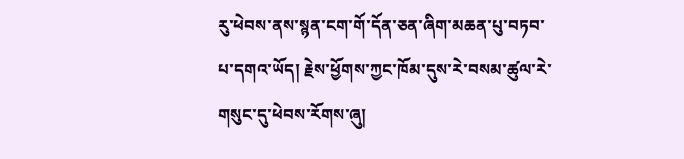རུ་ཕེབས་ནས་སྙན་ངག་གོ་དོན་ཅན་ཞིག་མཆན་པུ་བཏབ་པ་དགའ་ཡོད། རྗེས་ཕྱོགས་ཀྱང་ཁོམ་དུས་རེ་བསམ་ཚུལ་རེ་གསུང་དུ་ཕེབས་རོགས་ཞུ།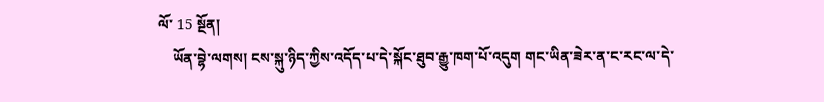ལོ་ 15 སྔོན།
    ཡོན་བྷེ་ལགས། ངས་སྐུ་ཉིད་ཀྱིས་འདོད་པ་དེ་སྐོང་ཐུབ་རྒྱུ་ཁག་པོ་འདུག གང་ཡིན་ཟེར་ན་ང་རང་ལ་དེ་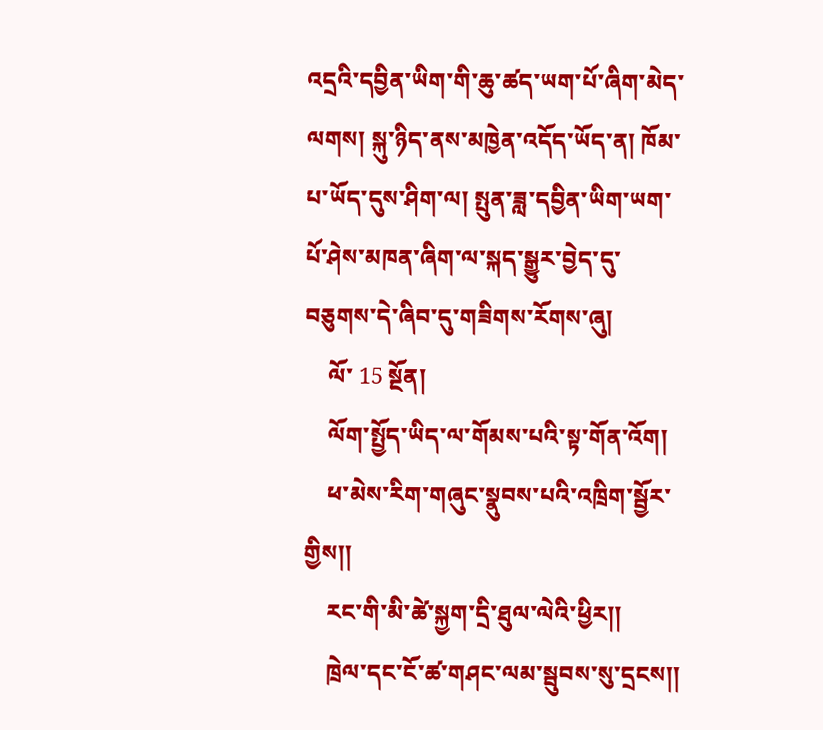འདྲའི་དབྱིན་ཡིག་གི་ཆུ་ཚད་ཡག་པོ་ཞིག་མེད་ལགས། སྐུ་ཉིད་ནས་མཁྱེན་འདོད་ཡོད་ན། ཁོམ་པ་ཡོད་དུས་ཤིག་ལ། སྤུན་ཟླ་དབྱིན་ཡིག་ཡག་པོ་ཤེས་མཁན་ཞིག་ལ་སྐད་སྒྱུར་བྱེད་དུ་བཅུགས་དེ་ཞིབ་དུ་གཟིགས་རོགས་ཞུ།
    ལོ་ 15 སྔོན།
    ལོག་སྤྱོད་ཡིད་ལ་གོམས་པའི་སྟ་གོན་འོག།
    ཕ་མེས་རིག་གཞུང་སྣུབས་པའི་འཁྲིག་སྦྱོར་གྱིས།།
    རང་གི་མི་ཚེ་སྐྱག་དྲི་ཐུལ་ལེའི་ཕྱིར།།
    ཁྲེལ་དང་ངོ་ཚ་གཤང་ལམ་སྦུབས་སུ་དྲངས།།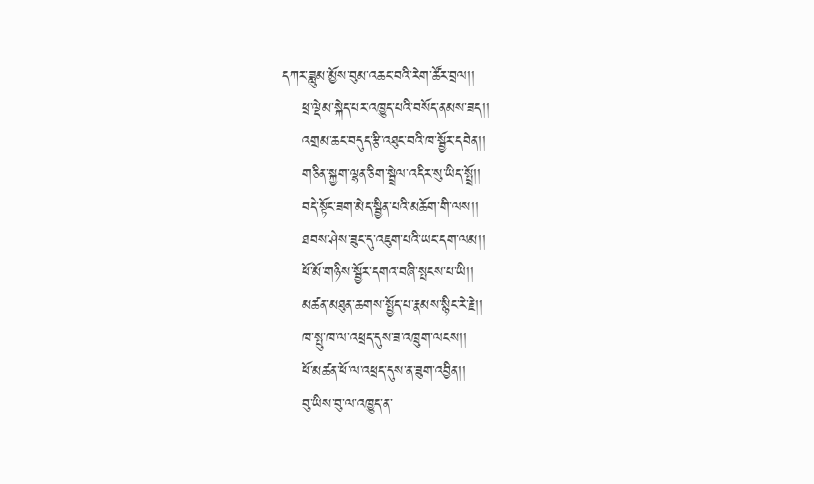དཀར་ཟླུམ་མྱོས་བུམ་འཆང་བའི་རེག་ཚོར་བྲལ།།
    ཕྲ་ལྡེམ་སྐེད་པར་འཁྱུད་པའི་བསོད་ནམས་ཟད།།
    འགྲམ་ཆང་བདུད་རྩི་འཐུང་བའི་ཁ་སྦྱོར་དབེན།།
    གཅིན་སྐྱག་ལྷན་ཅིག་སྦྲེལ་འདིར་སུ་ཡིད་སྤྲོ།།
    བདེ་སྟོང་ཟག་མེད་སྦྱིན་པའི་མཆོག་གི་ལས།།
    ཐབས་ཤེས་ཟུང་དུ་འཇུག་པའི་ཡང་དག་ལམ།།
    ཕོ་མོ་གཉིས་སྦྱོར་དགའ་བཞི་སྤངས་པ་ཡི།།
    མཚན་མཐུན་ཆགས་སྤྱོད་པ་རྣམས་སྙིང་རེ་རྗེ།།
    ཁ་སྤུ་ཁ་ལ་འཕྲད་དུས་ཟ་འཁྲུག་ལངས།།
    ཕོ་མཚན་ཕོ་ལ་འཕྲད་དུས་ན་ཟུག་འབྱིན།།
    བུ་ཡིས་བུ་ལ་འཁྱུད་ན་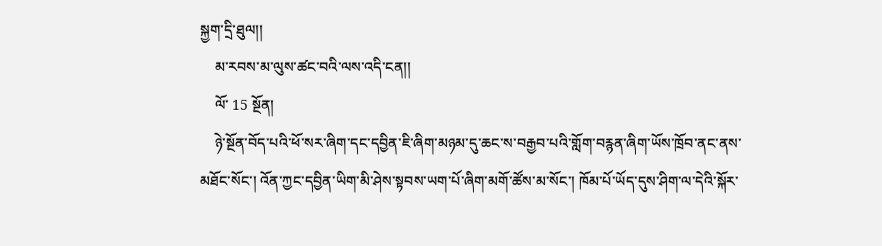སྐྱག་དྲི་ཐུལ།།
    མ་རབས་མ་ལུས་ཚང་བའི་ལས་འདི་ངན།།
    ལོ་ 15 སྔོན།
    ཉེ་སྔོན་བོད་པའི་ཕོ་སར་ཞིག་དང་དབྱིན་ཇི་ཞིག་མཉམ་དུ་ཆང་ས་བརྒྱབ་པའི་གློག་བརྙན་ཞིག་ཡོས་ཁྲོབ་ནང་ནས་མཐོང་སོང་། འོན་ཀྱང་དབྱིན་ཡིག་མི་ཤེས་སྟབས་ཡག་པོ་ཞིག་མགོ་ཚོས་མ་སོང་། ཁོམ་པོ་ཡོད་དུས་ཤིག་ལ་དེའི་སྐོར་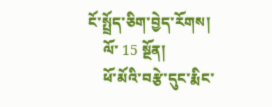ངོ་སྤྲོད་ཅིག་བྱེད་རོགས།
    ལོ་ 15 སྔོན།
    ཕོ་མོའི་བརྩེ་དུང་རྨིང་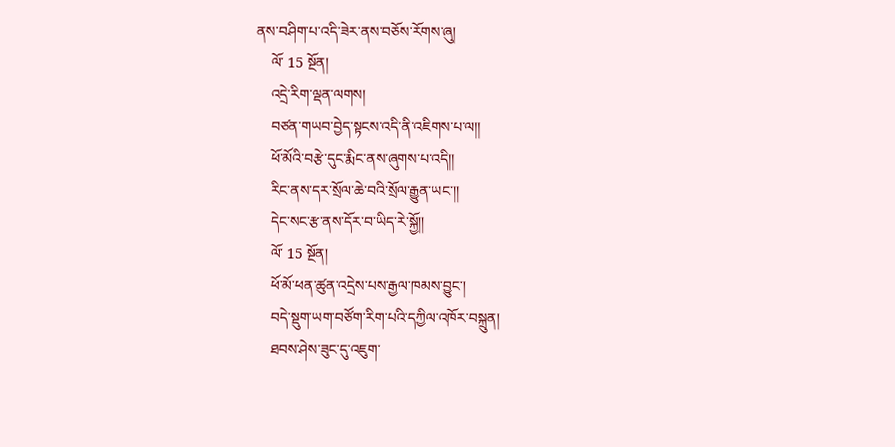ནས་བཤིག་པ་འདི་ཟེར་ནས་བཅོས་རོགས་ཞུ།
    ལོ་ 15 སྔོན།
    འདྲེ་རིག་ལྡན་ལགས།
    བཙན་གཡབ་བྱེད་སྟངས་འདི་ནི་འཇིགས་པ་ལ།།
    ཕོ་མོའི་བརྩེ་དུང་རྨིང་ནས་ཞུགས་པ་འདི།།
    རིང་ནས་དར་སྲོལ་ཆེ་བའི་སྲོལ་རྒྱུན་ཡང་།།
    དེང་སང་རྩ་ནས་དོར་བ་ཡིད་རེ་སྐྱོ།།
    ལོ་ 15 སྔོན།
    ཕོ་མོ་ཕན་ཚུན་འདྲེས་པས་རྒྱལ་ཁམས་བྱུང་།
    བདེ་སྡུག་ཡག་བཙོག་རིག་པའི་དཀྱིལ་འཁོར་བསྐྲུན།
    ཐབས་ཤེས་ཟུང་དུ་འཇུག་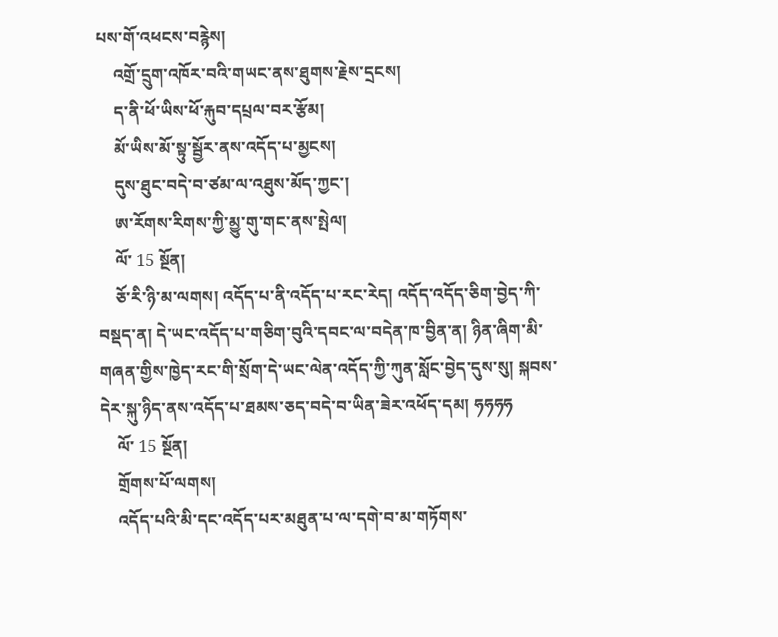པས་གོ་འཕངས་བརྙེས།
    འགྲོ་དྲུག་འཁོར་བའི་གཡང་ནས་ཐུགས་རྗེས་དྲངས།
    ད་ནི་ཕོ་ཡིས་ཕོ་རྐུབ་དཔྲལ་བར་རྩོམ།
    མོ་ཡིས་མོ་སྟུ་སྦྱོར་ནས་འདོད་པ་མྱངས།
    དུས་ཐུང་བདེ་བ་ཙམ་ལ་འཐུས་མོད་ཀྱང་།
    ཨ་རོགས་རིགས་ཀྱི་མྱུ་གུ་གང་ནས་སྤེལ།
    ལོ་ 15 སྔོན།
    ཅོ་རི་ཉི་མ་ལགས། འདོད་པ་ནི་འདོད་པ་རང་རེད། འདོད་འདོད་ཅིག་བྱེད་ཀི་བསྡད་ན། དེ་ཡང་འདོད་པ་གཅིག་བུའི་དབང་ལ་བདེན་ཁ་བྱིན་ན། ཉིན་ཞིག་མི་གཞན་གྱིས་ཁྱེད་རང་གི་སྲོག་དེ་ཡང་ལེན་འདོད་ཀྱི་ཀུན་སློང་བྱེད་དུས་སུ། སྐབས་དེར་སྐུ་ཉིད་ནས་འདོད་པ་ཐམས་ཅད་བདེ་བ་ཡིན་ཟེར་འཕོད་དམ། ཧཧཧཧ
    ལོ་ 15 སྔོན།
    གྲོགས་པོ་ལགས།
    འདོད་པའི་མི་དང་འདོད་པར་མཐུན་པ་ལ་དགེ་བ་མ་གཏོགས་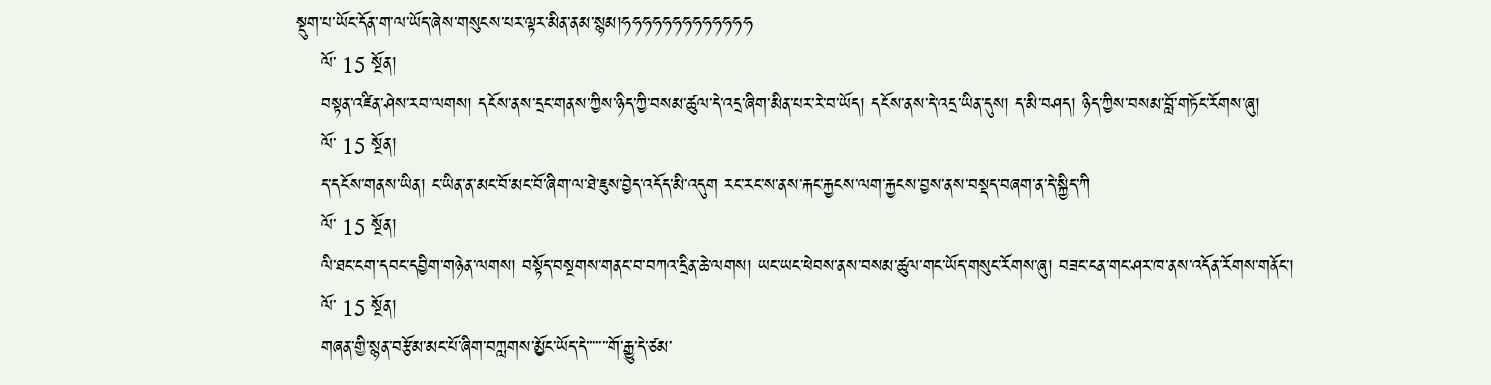སྡུག་པ་ཡོང་དོན་ག་ལ་ཡོད་ཞེས་གསུངས་པར་ལྟར་མིན་ནམ་སྙམ།ཧཧཧཧཧཧཧཧཧཧཧཧཧ
    ལོ་ 15 སྔོན།
    བསྟན་འཛིན་ཤེས་རབ་ལགས། དངོས་ནས་དྲང་གནས་ཀྱིས་ཉིད་ཀྱི་བསམ་ཚུལ་དེ་འདྲ་ཞིག་མིན་པར་རེ་བ་ཡོད། དངོས་ནས་དེ་འདྲ་ཡིན་དུས། ད་མི་བཤད། ཉིད་ཀྱིས་བསམ་བློ་གཏོང་རོགས་ཞུ།
    ལོ་ 15 སྔོན།
    ད་དངོས་གནས་ཡིན། ང་ཡིན་ན་མང་བོ་མང་བོ་ཞིག་ལ་ཐེ་ཇུས་བྱེད་འདོད་མི་འདུག རང་རང་ས་ནས་རྐང་རྐྱངས་ལག་རྐྱངས་བྱས་ནས་བསྡད་བཞག་ན་དེ་སྐྱིད་ཀི
    ལོ་ 15 སྔོན།
    ལི་ཐང་ངག་དབང་དབྱིག་གཉེན་ལགས། བསྟོད་བསྔགས་གནང་བ་བཀའ་དྲིན་ཆེ་ལགས། ཡང་ཡང་ཕེབས་ནས་བསམ་ཚུལ་གང་ཡོད་གསུང་རོགས་ཞུ། བཟང་ངན་གང་ཤར་ཁ་ནས་འདོན་རོགས་གནོང་།
    ལོ་ 15 སྔོན།
    གཞན་གྱི་སྙན་བརྩོམ་མང་པོ་ཞིག་བཀླགས་མྱོང་ཡོད་དེ་་་་་་་གོ་རྒྱུ་དེ་ཙམ་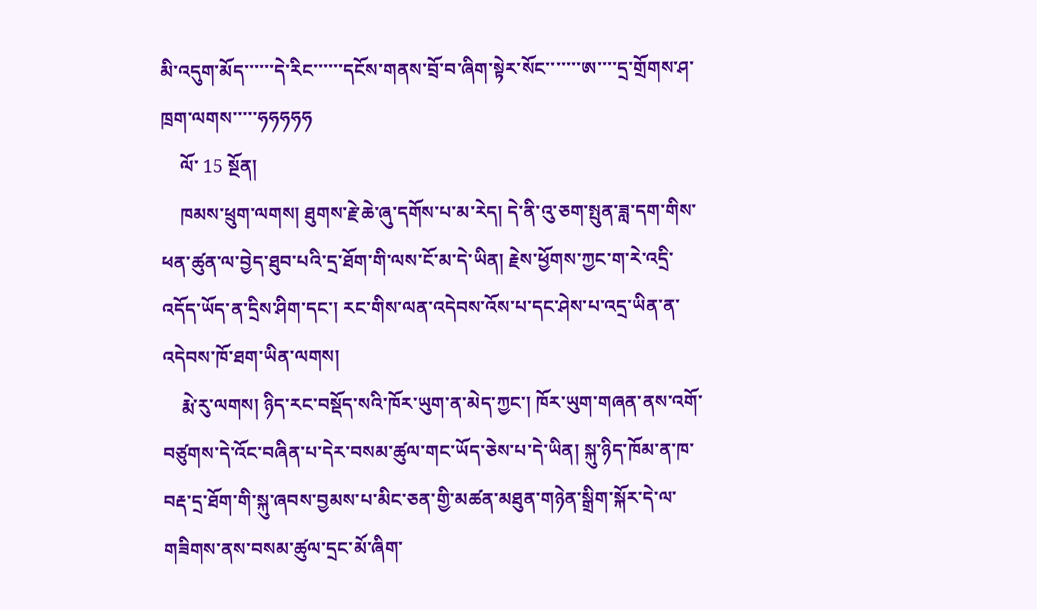མི་འདུག་མོད་་་་་་དེ་རིང་་་་་་དངོས་གནས་བྲོ་བ་ཞིག་སྟེར་སོང་་་་་་་ཨ་་་་དྲ་གྲོགས་ཤ་ཁྲག་ལགས་་་་་ཧཧཧཧཧ
    ལོ་ 15 སྔོན།
    ཁམས་ཕྲུག་ལགས། ཐུགས་རྗེ་ཆེ་ཞུ་དགོས་པ་མ་རེད། དེ་ནི་འུ་ཅག་སྤུན་ཟླ་དག་གིས་ཕན་ཚུན་ལ་བྱེད་ཐུབ་པའི་དྲ་ཐོག་གི་ལས་ངོ་མ་དེ་ཡིན། རྗེས་ཕྱོགས་ཀྱང་ག་རེ་འདྲི་འདོད་ཡོད་ན་དྲིས་ཤིག་དང་། རང་གིས་ལན་འདེབས་འོས་པ་དང་ཤེས་པ་འདྲ་ཡིན་ན་འདེབས་ཁོ་ཐག་ཡིན་ལགས།
    རྨེ་རུ་ལགས། ཉིད་རང་བསྡོད་སའི་ཁོར་ཡུག་ན་མེད་ཀྱང་། ཁོར་ཡུག་གཞན་ནས་འགོ་བཙུགས་དེ་འོང་བཞིན་པ་དེར་བསམ་ཚུལ་གང་ཡོད་ཅེས་པ་དེ་ཡིན། སྐུ་ཉིད་ཁོམ་ན་ཁ་བརྡ་དྲ་ཐོག་གི་སྐུ་ཞབས་བྱམས་པ་མིང་ཅན་གྱི་མཚན་མཐུན་གཉེན་སྒྲིག་སྐོར་དེ་ལ་གཟིགས་ནས་བསམ་ཚུལ་དྲང་མོ་ཞིག་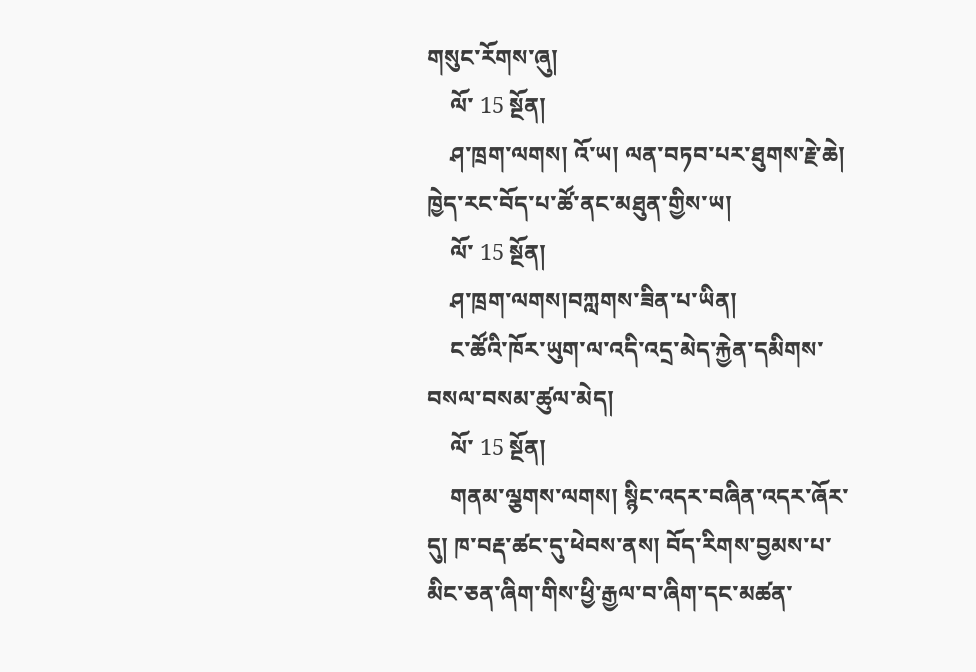གསུང་རོགས་ཞུ།
    ལོ་ 15 སྔོན།
    ཤ་ཁྲག་ལགས། འོ་ཡ། ལན་བཏབ་པར་ཐུགས་རྗེ་ཆེ། ཁྱེད་རང་བོད་པ་ཚོ་ནང་མཐུན་གྱིས་ཡ།
    ལོ་ 15 སྔོན།
    ཤ་ཁྲག་ལགས།བཀླགས་ཟིན་པ་ཡིན།
    ང་ཚོའི་ཁོར་ཡུག་ལ་འདི་འདྲ་མེད་རྐྱེན་དམིགས་བསལ་བསམ་ཚུལ་མེད།
    ལོ་ 15 སྔོན།
    གནམ་ལྕགས་ལགས། སྙིང་འདར་བཞིན་འདར་ཞོར་དུ། ཁ་བརྡ་ཚང་དུ་ཕེབས་ནས། བོད་རིགས་བྱམས་པ་མིང་ཅན་ཞིག་གིས་ཕྱི་རྒྱལ་བ་ཞིག་དང་མཚན་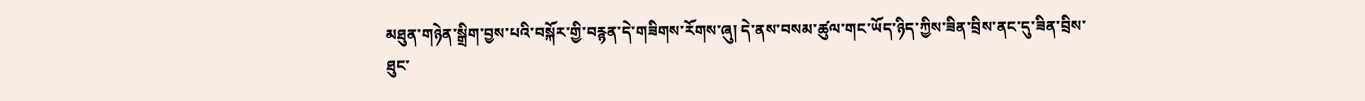མཐུན་གཉེན་སྒྲིག་བྱས་པའི་བསྐོར་གྱི་བརྙན་དེ་གཟིགས་རོགས་ཞུ། དེ་ནས་བསམ་ཚུལ་གང་ཡོད་ཉིད་ཀྱིས་ཟིན་བྲིས་ནང་དུ་ཟིན་བྲིས་ཐུང་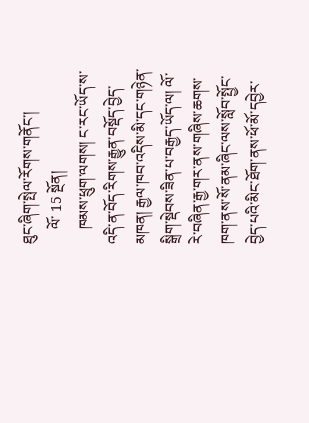ཐུང་ཞིག་སྤེལ་རོགས་གནོང་།
    ལོ་ 15 སྔོན།
    ཁམས་ཕྲུག་ལགས། ང་རང་ཡོད་ས་འདི་ན་བོད་རིགས་རྒྱུན་བསྡོད་བྱེད་མཁན། རྒྱལ་ཁབ་འདིས་མི་དང་གཉེན་སྒྲིག་སྡེབས་ཟིན་པ་བརྒྱད་ཡོད་ལ། ལོ་རེ་བཞིན་རྒྱ་གར་ནས་གཞིས་ཆགས་ཁག་ནས་སོ་ནམ་ཞིང་ལས་སློབ་སྤྱོང་བྱེད་པའི་མིང་ཐོག་ནས་ཕོ་མོ་དབྱེར་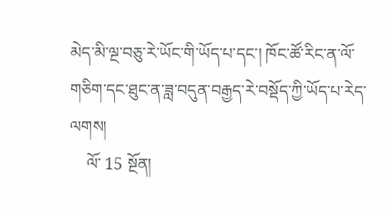མེད་མི་ལྔ་བཅུ་རེ་ཡོང་གི་ཡོད་པ་དང་། ཁོང་ཚོ་རིང་ན་ལོ་གཅིག་དང་ཐུང་ན་ཟླ་བདུན་བརྒྱད་རེ་བསྡོད་ཀྱི་ཡོད་པ་རེད་ལགས།
    ལོ་ 15 སྔོན།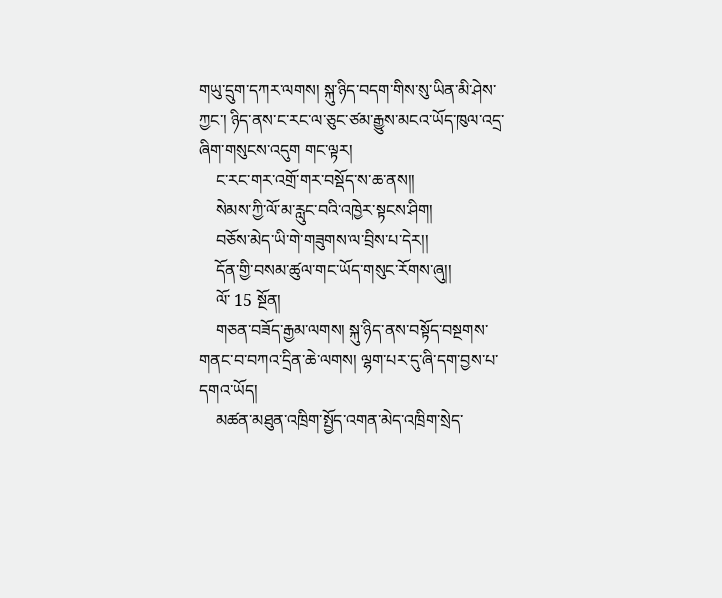གཡུ་དྲུག་དཀར་ལགས། སྐུ་ཉིད་བདག་གིས་སུ་ཡིན་མི་ཤེས་ཀྱང་། ཉིད་ནས་ང་རང་ལ་ཅུང་ཙམ་རྒྱུས་མངའ་ཡོད་ཁུལ་འདྲ་ཞིག་གསུངས་འདུག གང་ལྟར།
    ང་རང་གར་འགྲོ་གར་བསྡོད་ས་ཆ་ནས།།
    སེམས་ཀྱི་ལོ་མ་རླུང་བའི་འཁྱེར་སྟངས་ཤིག།
    བཅོས་མེད་ཡི་གེ་གཟུགས་ལ་བྲིས་པ་དེར།།
    དོན་གྱི་བསམ་ཚུལ་གང་ཡོད་གསུང་རོགས་ཞུ།།
    ལོ་ 15 སྔོན།
    གཅན་བཟོད་རྒྱམ་ལགས། སྐུ་ཉིད་ནས་བསྟོད་བསྔགས་གནང་བ་བཀའ་དྲིན་ཆེ་ལགས། ལྷག་པར་དུ་ཞི་དག་བྱས་པ་དགའ་ཡོད།
    མཚན་མཐུན་འཁྲིག་སྤྱོད་འགན་མེད་འཁྲིག་སྲེད་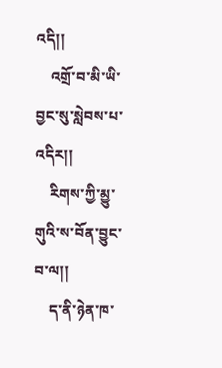འདི།།
    འགྲོ་བ་མི་ཡི་བྱང་སུ་སླེབས་པ་འདིར།།
    རིགས་ཀྱི་མྱུ་གུའི་ས་བོན་བྱུང་བ་ལ།།
    ད་ནི་ཉེན་ཁ་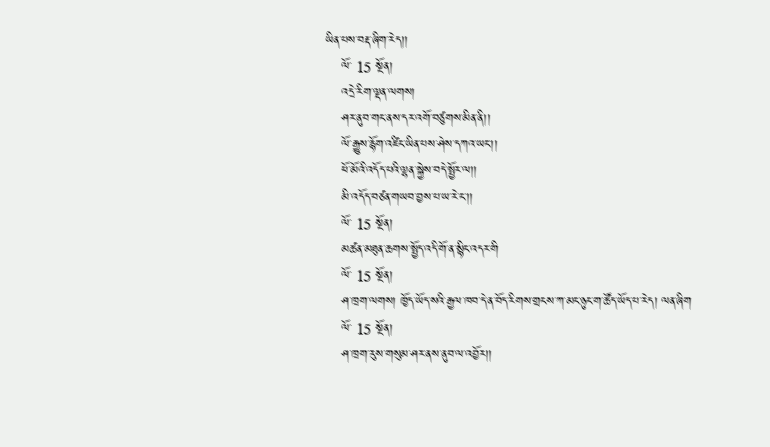ཡིན་པས་བརྡ་ཞིག་རེད།།
    ལོ་ 15 སྔོན།
    འདྲེ་རིག་ལྡན་ལགས།
    ཤར་ནུབ་གང་ནས་དར་འགོ་བཙུགས་མིན་ནི།།
    ལོ་རྒྱུས་རྙོག་འཛིང་ཡིན་པས་ཤེས་དཀའ་ཡང་།།
    ཕོ་མོའི་འདོད་པའི་ལྷན་སྐྱེས་བདེ་སྤྱོར་ལ།།
    མི་འདོད་བཙན་གཡབ་བྱས་པ་ཡ་རེ་ང་།།
    ལོ་ 15 སྔོན།
    མཚན་མཐུན་ཆགས་སྤྱོད་འདི་གོ་ན་སྙིང་འདར་གི
    ལོ་ 15 སྔོན།
    ཤ་ཁྲག་ལགས། ཁྱོད་ཡོད་སའི་རྒྱལ་ཁབ་དེ་ན་བོད་རིགས་གྲངས་ཀ་མང་ཉུང་ག་ཚོད་ཡོད་པ་རེད། ལན་ཞིག
    ལོ་ 15 སྔོན།
    ཤ་ཁྲག་རུས་གསུམ་ཤར་ནས་ནུབ་ལ་འབྱོར།།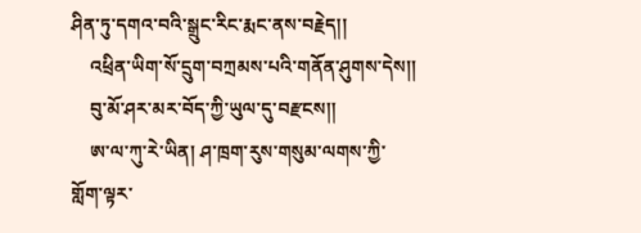ཤིན་ཏུ་དགའ་བའི་སྒྲུང་རིང་རྨང་ནས་བརྗེད།།
    འཕྲིན་ཡིག་སོ་དྲུག་བཀྲམས་པའི་གནོན་ཤུགས་དེས།།
    བུ་མོ་ཤར་མར་བོད་ཀྱི་ཡུལ་དུ་བརྫངས།།
    ཨ་ལ་ཀུ་རེ་ཡིན། ཤ་ཁྲག་རུས་གསུམ་ལགས་ཀྱི་གློག་ལྟར་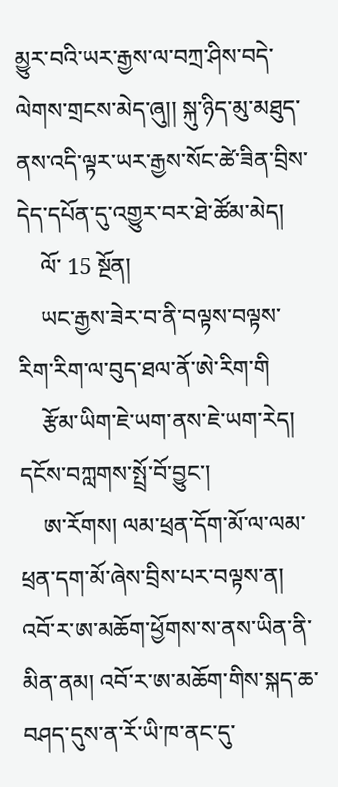མྱུར་བའི་ཡར་རྒྱས་ལ་བཀྲ་ཤིས་བདེ་ལེགས་གྲངས་མེད་ཞུ།། སྐུ་ཉིད་མུ་མཐུད་ནས་འདི་ལྟར་ཡར་རྒྱས་སོང་ཚེ་ཟིན་བྲིས་དེད་དཔོན་དུ་འགྱུར་བར་ཐེ་ཚོམ་མེད།
    ལོ་ 15 སྔོན།
    ཡང་རྒྱས་ཟེར་བ་ནི་བལྟས་བལྟས་རིག་རིག་ལ་བུད་ཐལ་ནོ་ཨེ་རིག་གི
    རྩོམ་ཡིག་ཇེ་ཡག་ནས་ཇེ་ཡག་རེད། དངོས་བཀླགས་སྤྲོ་བོ་བྱུང་།
    ཨ་རོགས། ལམ་ཕྲན་དོག་མོ་ལ་ལམ་ཕྲན་དག་མོ་ཞེས་བྲིས་པར་བལྟས་ན། འབོ་ར་ཨ་མཆོག་ཕྱོགས་ས་ནས་ཡིན་ནི་མིན་ནམ། འབོ་ར་ཨ་མཆོག་གིས་སྐད་ཆ་བཤད་དུས་ན་རོ་ཡི་ཁ་ནང་དུ་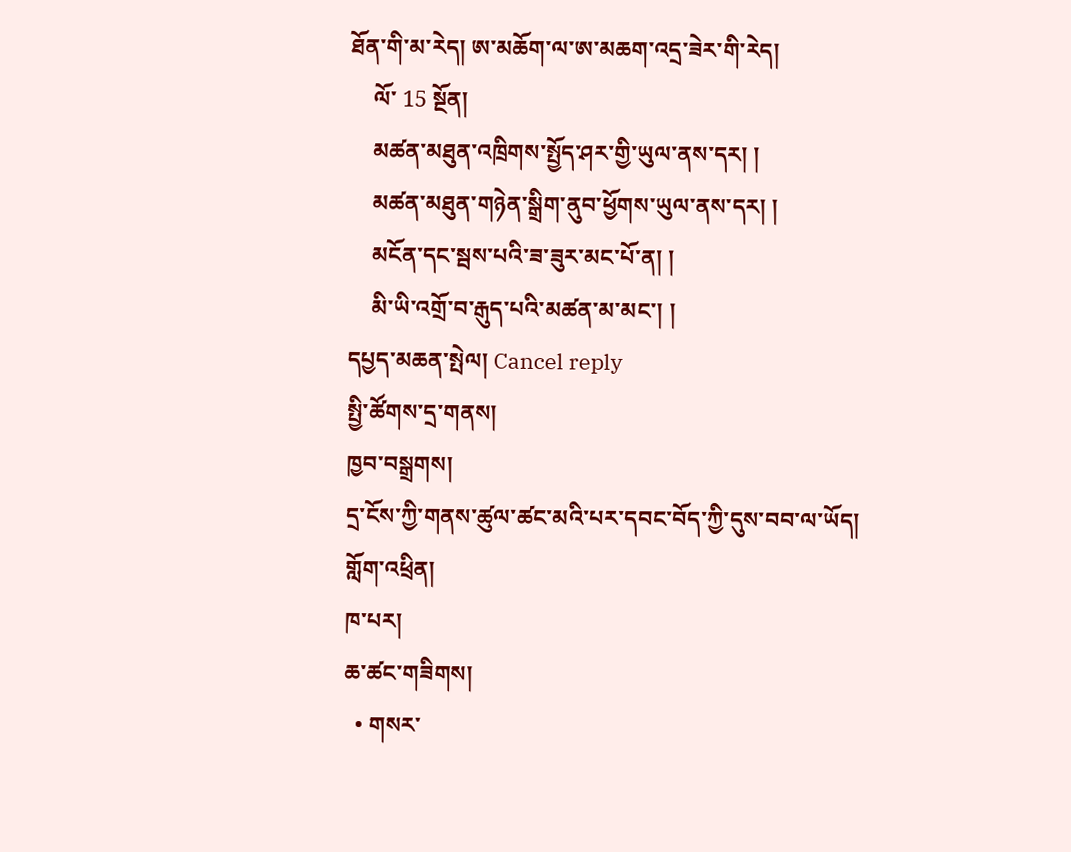ཐོན་གི་མ་རེད། ཨ་མཆོག་ལ་ཨ་མཆག་འདྲ་ཟེར་གི་རེད།
    ལོ་ 15 སྔོན།
    མཚན་མཐུན་འཁྲིགས་སྤྱོད་ཤར་གྱི་ཡུལ་ནས་དར། །
    མཚན་མཐུན་གཉེན་སྒྲིག་ནུབ་ཕྱོགས་ཡུལ་ནས་དར། །
    མངོན་དང་སྦས་པའི་ཟ་ཟུར་མང་པོ་ན། །
    མི་ཡི་འགྲོ་བ་རྒུད་པའི་མཚན་མ་མང་། །
དཔྱད་མཆན་སྤེལ། Cancel reply
སྤྱི་ཚོགས་དྲ་གནས།
ཁྱབ་བསྒྲགས།
དྲ་ངོས་ཀྱི་གནས་ཚུལ་ཚང་མའི་པར་དབང་བོད་ཀྱི་དུས་བབ་ལ་ཡོད།
གློག་འཕྲིན།
ཁ་པར།
ཆ་ཚང་གཟིགས།
  • གསར་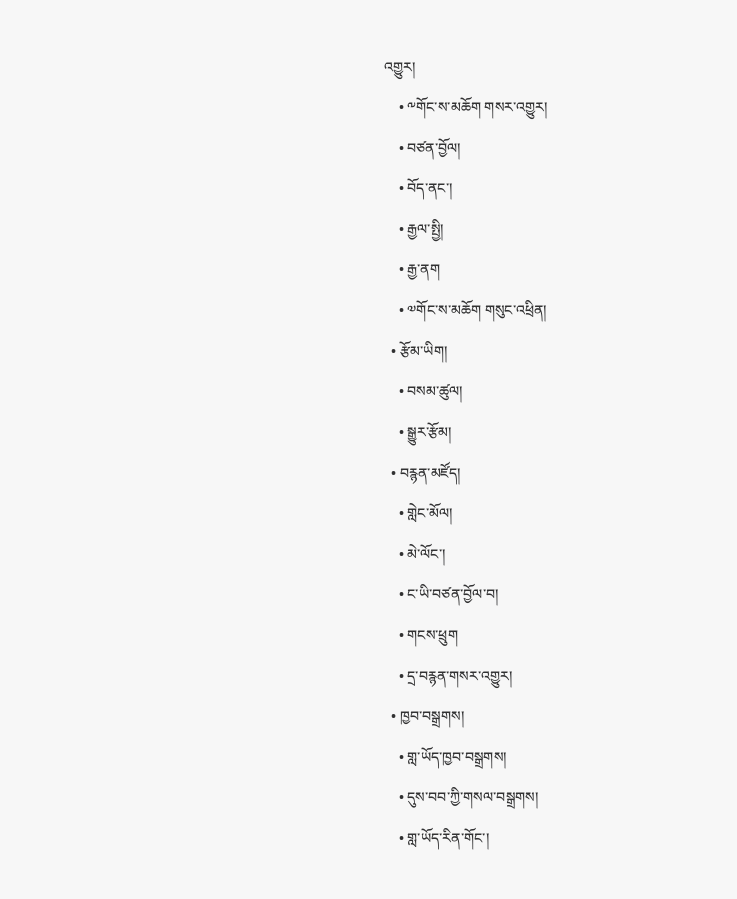འགྱུར།
    • ༸གོང་ས་མཆོག གསར་འགྱུར།
    • བཙན་བྱོལ།
    • བོད་ནང་།
    • རྒྱལ་སྤྱི།
    • རྒྱ་ནག
    • ༧གོང་ས་མཆོག གསུང་འཕྲིན།
  • རྩོམ་ཡིག།
    • བསམ་ཚུལ།
    • སྒྱུར་རྩོམ།
  • བརྙན་མཛོད།
    • གླེང་མོལ།
    • མེ་ལོང་།
    • ང་ཡི་བཙན་བྱོལ་བ།
    • གངས་ཕྲུག
    • དྲ་བརྙན་གསར་འགྱུར།
  • ཁྱབ་བསྒྲགས།
    • གླ་ཡོད་ཁྱབ་བསྒྲགས།
    • དུས་བབ་ཀྱི་གསལ་བསྒྲགས།
    • གླ་ཡོད་རིན་གོང་།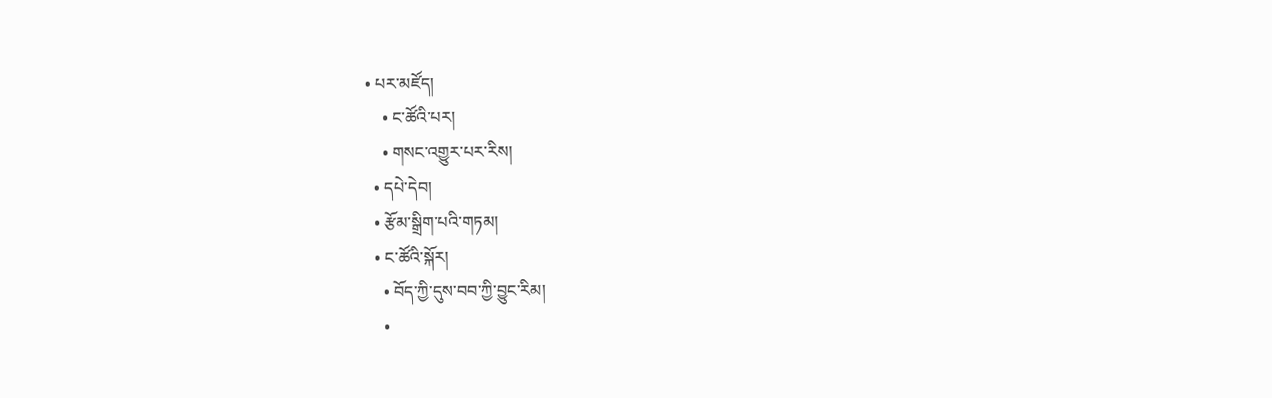• པར་མཛོད།
    • ང་ཚོའི་པར།
    • གསང་འགྱུར་པར་རིས།
  • དཔེ་དེབ།
  • རྩོམ་སྒྲིག་པའི་གཏམ།
  • ང་ཚོའི་སྐོར།
    • བོད་ཀྱི་དུས་བབ་ཀྱི་བྱུང་རིམ།
    •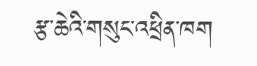རྩ་ཆེའི་གསུང་འཕྲིན་ཁག